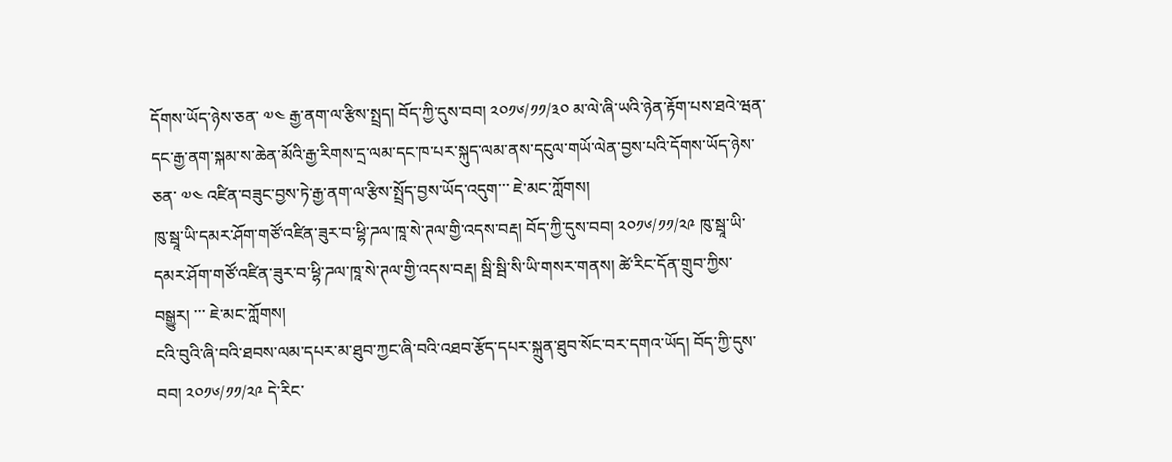དོགས་ཡོད་ཉེས་ཅན་ ༧༤ རྒྱ་ནག་ལ་རྩིས་སྤྲད། བོད་ཀྱི་དུས་བབ། ༢༠༡༦/༡༡/༣༠ མ་ལེ་ཞི་ཡའི་ཉེན་རྟོག་པས་ཐའེ་ཝན་དང་རྒྱ་ནག་སྐམ་ས་ཆེན་མོའི་རྒྱ་རིགས་དྲ་ལམ་དང་ཁ་པར་སྐུད་ལམ་ནས་དངུལ་གཡོ་ལེན་བྱས་པའི་དོགས་ཡོད་ཉེས་ཅན་ ༧༤ འཛིན་བཟུང་བྱས་ཏེ་རྒྱ་ནག་ལ་རྩིས་སྤྲོད་བྱས་ཡོད་འདུག་་་ ཇེ་མང་ཀློགས།
ཁུ་སྦཱ་ཡི་དམར་ཤོག་གཙོ་འཛིན་ཟུར་བ་ཕྷི་ཌལ་ཁཱ་སེ་ཊལ་གྱི་འདས་བརྡ། བོད་ཀྱི་དུས་བབ། ༢༠༡༦/༡༡/༢༩ ཁུ་སྦཱ་ཡི་དམར་ཤོག་གཙོ་འཛིན་ཟུར་བ་ཕྷི་ཌལ་ཁཱ་སེ་ཊལ་གྱི་འདས་བརྡ། སྦི་སྦི་སི་ཡི་གསར་གནས། ཚེ་རིང་དོན་གྲུབ་ཀྱིས་བསྒྱུར། ་་་ ཇེ་མང་ཀློགས།
ངའི་བུའི་ཞི་བའི་ཐབས་ལམ་དཔར་མ་ཐུབ་ཀྱང་ཞི་བའི་འཐབ་རྩོད་དཔར་སྐྲུན་ཐུབ་སོང་བར་དགའ་ཡོད། བོད་ཀྱི་དུས་བབ། ༢༠༡༦/༡༡/༢༩ དེ་རིང་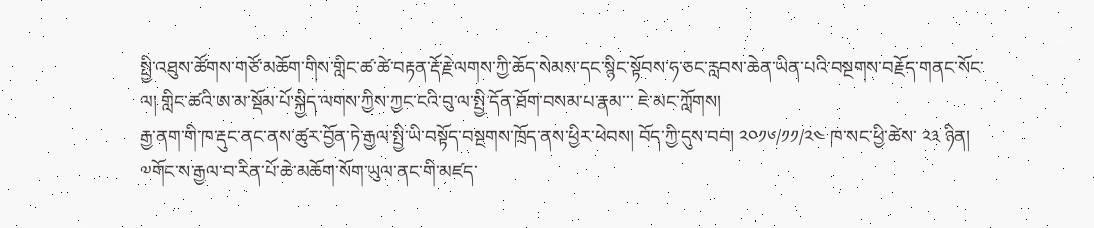སྤྱི་འཐུས་ཚོགས་གཙོ་མཆོག་གིས་གླིང་ཚ་ཚེ་བརྟན་རྡོ་རྗེ་ལགས་ཀྱི་ཆོད་སེམས་དང་སྙིང་སྟོབས་ཧ་ཅང་རླབས་ཆེན་ཡིན་པའི་བསྔགས་བརྗོད་གནང་སོང་ལ། གླིང་ཚའི་ཨ་མ་སྡོམ་པོ་སྐྱིད་ལགས་ཀྱིས་ཀྱང་ངའི་བུ་ལ་སྤྱི་དོན་ཐོག་བསམ་པ་རྣམ་་་ ཇེ་མང་ཀློགས།
རྒྱ་ནག་གི་ཁ་རྡུང་ནང་ནས་ཚུར་བྱོན་ཏེ་རྒྱལ་སྤྱི་ཡི་བསྟོད་བསྔགས་ཁྲོད་ནས་ཕྱིར་ཕེབས། བོད་ཀྱི་དུས་བབ། ༢༠༡༦/༡༡/༢༤ ཁ་སང་ཕྱི་ཚེས་ ༢༣ ཉིན། ༧གོང་ས་རྒྱལ་བ་རིན་པོ་ཆེ་མཆོག་སོག་ཡུལ་ནང་གི་མཛད་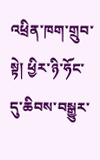འཕྲིན་ཁག་གྲུབ་སྟེ། ཕྱིར་ཉི་ཧོང་དུ་ཆིབས་བསྒྱུར་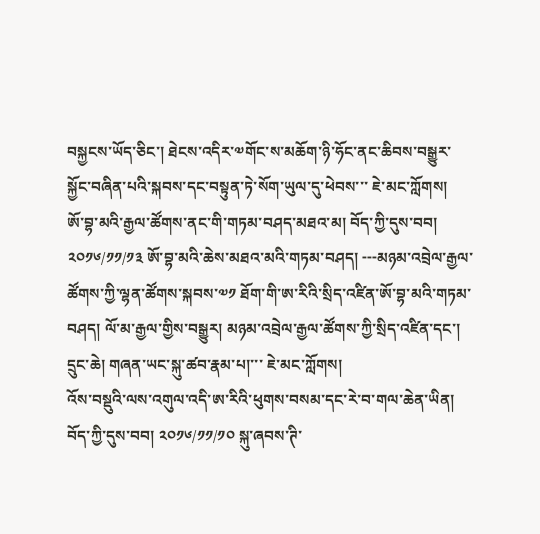བསྐྱངས་ཡོད་ཅིང་། ཐེངས་འདིར་༧གོང་ས་མཆོག་ཉི་ཧོང་ནང་ཆིབས་བསྒྱུར་སྐྱོང་བཞིན་པའི་སྐབས་དང་བསྟུན་ཏེ་སོག་ཡུལ་དུ་ཕེབས་་་ ཇེ་མང་ཀློགས།
ཨོ་བྷ་མའི་རྒྱལ་ཚོགས་ནང་གི་གཏམ་བཤད་མཐའ་མ། བོད་ཀྱི་དུས་བབ། ༢༠༡༦/༡༡/༡༣ ཨོ་བྷ་མའི་ཆེས་མཐའ་མའི་གཏམ་བཤད། ---མཉམ་འབྲེལ་རྒྱལ་ཚོགས་ཀྱི་ལྷན་ཚོགས་སྐབས་༧༡ ཐོག་གི་ཨ་རིའི་སྲིད་འཛིན་ཨོ་བྷ་མའི་གཏམ་བཤད། ལོ་མ་རྒྱལ་གྱིས་བསྒྱུར། མཉམ་འབྲེལ་རྒྱལ་ཚོགས་ཀྱི་སྲིད་འཛིན་དང་། དྲུང་ཆེ། གཞན་ཡང་སྐུ་ཚབ་རྣམ་པ།་་་ ཇེ་མང་ཀློགས།
འོས་བསྡུའི་ལས་འགུལ་འདི་ཨ་རིའི་ཕུགས་བསམ་དང་རེ་བ་གལ་ཆེན་ཡིན། བོད་ཀྱི་དུས་བབ། ༢༠༡༦/༡༡/༡༠ སྐུ་ཞབས་ཊི་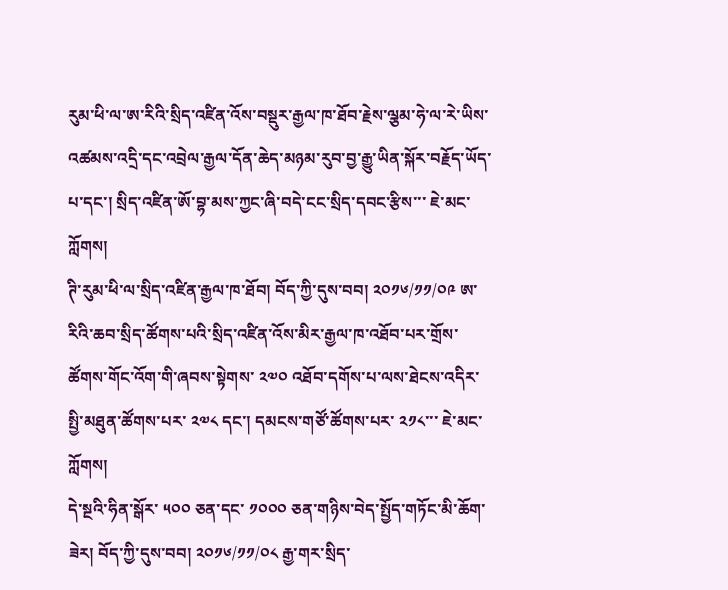རུམ་ཕི་ལ་ཨ་རིའི་སྲིད་འཛིན་འོས་བསྡུར་རྒྱལ་ཁ་ཐོབ་རྗེས་ལྕམ་ཧེ་ལ་རེ་ཡིས་འཚམས་འདྲི་དང་འབྲེལ་རྒྱལ་དོན་ཆེད་མཉམ་རུབ་བྱ་རྒྱུ་ཡིན་སྐོར་བརྗོད་ཡོད་པ་དང་། སྲིད་འཛིན་ཨོ་བྷ་མས་ཀྱང་ཞི་བདེ་ངང་སྲིད་དབང་རྩིས་་་ ཇེ་མང་ཀློགས།
ཊི་རུམ་ཕི་ལ་སྲིད་འཛིན་རྒྱལ་ཁ་ཐོབ། བོད་ཀྱི་དུས་བབ། ༢༠༡༦/༡༡/༠༩ ཨ་རིའི་ཆབ་སྲིད་ཚོགས་པའི་སྲིད་འཛིན་འོས་མིར་རྒྱལ་ཁ་འཐོབ་པར་གྲོས་ཚོགས་གོང་འོག་གི་ཞབས་སྟེགས་ ༢༧༠ འཐོབ་དགོས་པ་ལས་ཐེངས་འདིར་སྤྱི་མཐུན་ཚོགས་པར་ ༢༧༨ དང་། དམངས་གཙོ་ཚོགས་པར་ ༢༡༨་་་ ཇེ་མང་ཀློགས།
དེ་སྔའི་ཧིན་སྒོར་ ༥༠༠ ཅན་དང་ ༡༠༠༠ ཅན་གཉིས་བེད་སྤྱོད་གཏོང་མི་ཆོག་ཟེར། བོད་ཀྱི་དུས་བབ། ༢༠༡༦/༡༡/༠༨ རྒྱ་གར་སྲིད་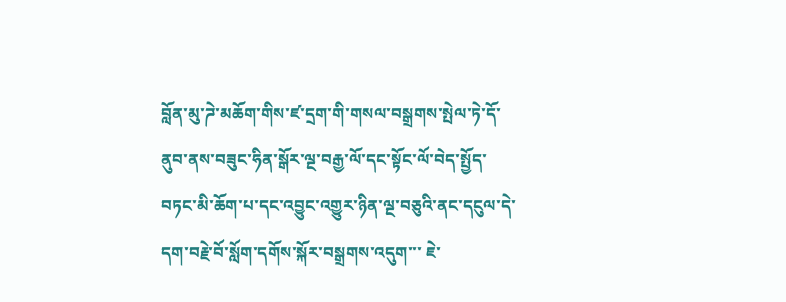བློན་མུ་ཌེ་མཆོག་གིས་ཛ་དྲག་གི་གསལ་བསྒྲགས་སྤེལ་ཏེ་དོ་ནུབ་ནས་བཟུང་ཧིན་སྒོར་ལྔ་བརྒྱ་ལོ་དང་སྟོང་ལོ་བེད་སྤྱོད་བཏང་མི་ཆོག་པ་དང་འབྱུང་འགྱུར་ཉིན་ལྔ་བཅུའི་ནང་དངུལ་དེ་དག་བརྗེ་བོ་སློག་དགོས་སྐོར་བསྒྲགས་འདུག་་་ ཇེ་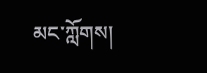མང་ཀློགས།